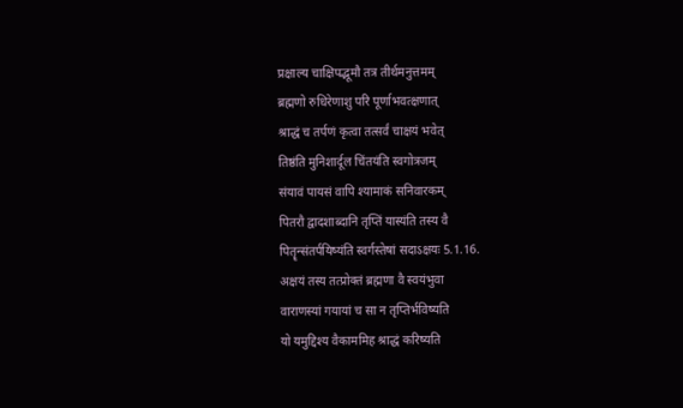प्रक्षाल्य चाक्षिपद्भूमौ तत्र तीर्थमनुत्तमम्
ब्रह्मणो रुधिरेणाशु परि पूर्णाभवत्क्षणात्
श्राद्धं च तर्पणं कृत्वा तत्सर्वं चाक्षयं भवेत्
तिष्ठंति मुनिशार्दूल चिंतयंति स्वगोत्रजम्
संयावं पायसं वापि श्यामाकं सनिवारकम्
पितरौ द्वादशाब्दानि तृप्तिं यास्यंति तस्य वै
पितॄन्संतर्पयिष्यंति स्वर्गस्तेषां सदाऽक्षयः 5.1.16.
अक्षयं तस्य तत्प्रोक्तं ब्रह्मणा वै स्वयंभुवा
वाराणस्यां गयायां च सा न तृप्तिर्भविष्यति
यो यमुद्दिश्य वैकाममिह श्राद्धं करिष्यति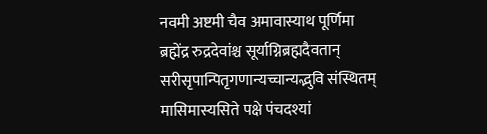नवमी अष्टमी चैव अमावास्याथ पूर्णिमा
ब्रह्मेंद्र रुद्रदेवांश्च सूर्याग्निब्रह्मदैवतान्
सरीसृपान्पितृगणान्यच्चान्यद्भुवि संस्थितम्
मासिमास्यसिते पक्षे पंचदश्यां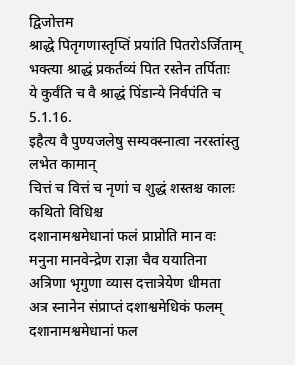द्विजोत्तम
श्राद्धे पितृगणास्तृप्तिं प्रयांति पितरोऽर्जिताम्
भक्त्या श्राद्धं प्रकर्तव्यं पित रस्तेन तर्पिताः
ये कुर्वंति च वै श्राद्धं पिंडान्ये निर्वपंति च 5.1.16.
इहैत्य वै पुण्यजलेषु सम्यक्स्नात्वा नरस्तांस्तु लभेत कामान्
चित्तं च वित्तं च नृणां च शुद्धं शस्तश्च कालः कथितो विधिश्च
दशानामश्वमेधानां फलं प्राप्नोति मान वः
मनुना मानवेन्द्रेण राज्ञा चैव ययातिना
अत्रिणा भृगुणा व्यास दत्तात्रेयेण धीमता
अत्र स्नानेन संप्राप्तं दशाश्वमेधिकं फलम्
दशानामश्वमेधानां फल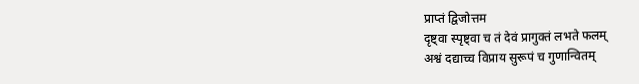प्राप्तं द्विजोत्तम
दृष्ट्वा स्पृष्ट्वा च तं देवं प्रागुक्तं लभते फलम्
अश्वं दद्याच्च विप्राय सुरूपं च गुणान्वितम्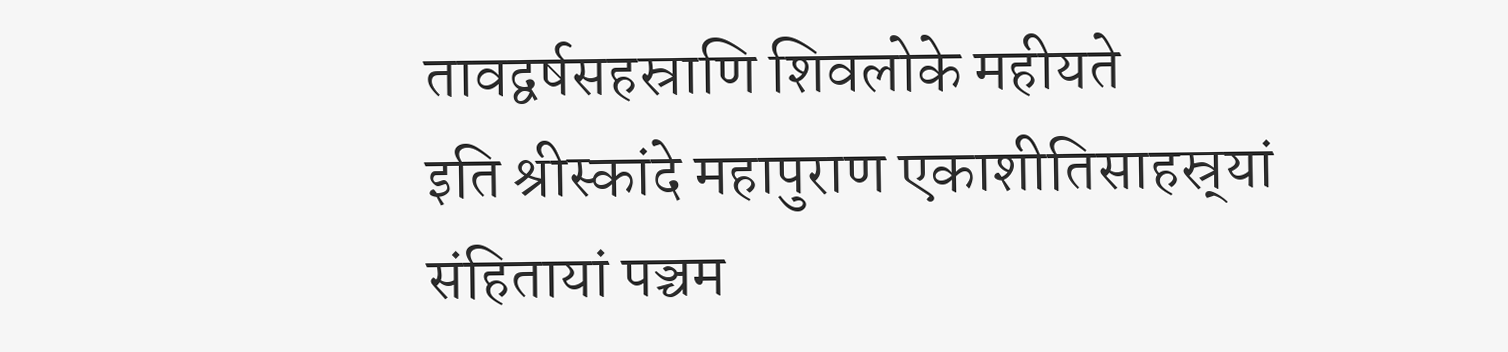तावद्वर्षसहस्राणि शिवलोके महीयते
इति श्रीस्कांदे महापुराण एकाशीतिसाहस्र्यां संहितायां पञ्चम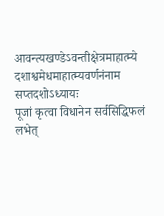आवन्त्यखण्डेऽवन्तीक्षेत्रमाहात्म्ये दशाश्वमेधमाहात्म्यवर्णनंनाम सप्तदशोऽध्यायः
पूजां कृत्वा विधानेन सर्वसिद्धिफलं लभेत्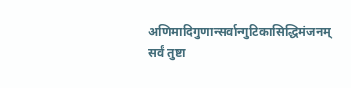अणिमादिगुणान्सर्वान्गुटिकासिद्धिमंजनम् सर्वं तुष्टा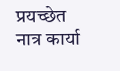प्रयच्छेत नात्र कार्या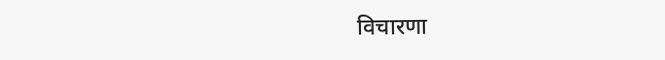विचारणा